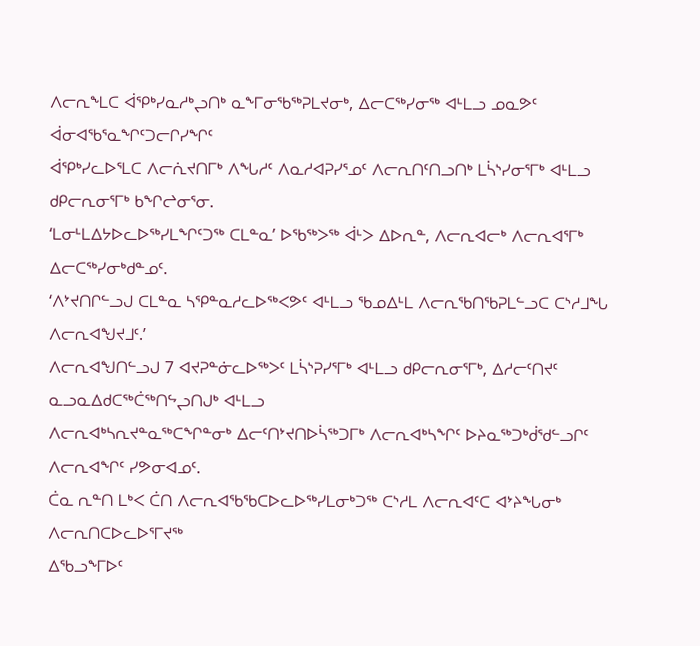ᐱᓕᕆᖕᒪᑕ ᐋᕿᒃᓯᓇᓱᒃᖢᑎᒃ ᓇᖕᒥᓂᖃᖅᕈᒪᔪᓂᒃ, ᐃᓕᑕᖅᓯᓂᖅ ᐊᒻᒪᓗ ᓄᓇᕗᑦ ᐋᓂᐊᖃᕐᓇᖏᑦᑐᓕᒋᓯᖏᑦ
ᐋᕿᒃᓯᓚᐅᕐᒪᑕ ᐱᓕᕇᔪᑎᒥᒃ ᐱᖓᓱᑦ ᐱᓇᓱᐊᕈᓯᕐᓄᑦ ᐱᓕᕆᑎᑦᑎᓗᑎᒃ ᒪᓵᔅᓯᓂᕐᒥᒃ ᐊᒻᒪᓗ ᑯᑭᓕᕆᓂᕐᒥᒃ ᑲᖏᖠᓂᕐᓂ.
‘ᒪᓂᒻᒪᐃᔭᐅᓚᐅᖅᓯᒪᖏᑦᑐᖅ ᑕᒪᓐᓇ’ ᐅᖃᖅᐳᖅ ᐋᒻᐳ ᐃᐅᕆᓐ, ᐱᓕᕆᐊᓕᒃ ᐱᓕᕆᐊᕐᒥᒃ ᐃᓕᑕᖅᓯᓂᒃᑯᓐᓄᑦ.
‘ᐱᔾᔪᑎᒋᓪᓗᒍ ᑕᒪᓐᓇ ᓴᕿᓐᓇᓱᓚᐅᖅᐸᕗᑦ ᐊᒻᒪᓗ ᖃᓄᐃᒻᒪ ᐱᓕᕆᖃᑎᖃᕈᒪᓪᓗᑕ ᑕᔅᓱᒧᖓ ᐱᓕᕆᐊᖑᔪᒧᑦ.’
ᐱᓕᕆᐊᖑᑎᓪᓗᒍ 7 ᐊᔪᕈᓐᓃᓚᐅᖅᐳᑦ ᒪᓵᔅᕈᓯᕐᒥᒃ ᐊᒻᒪᓗ ᑯᑭᓕᕆᓂᕐᒥᒃ, ᐃᓱᓕᑦᑎᔪᑦ ᓇᓗᓇᐃᑯᑕᖅᑖᖅᑎᖦᖢᑎᒍᒃ ᐊᒻᒪᓗ
ᐱᓕᕆᐊᒃᓴᕆᔪᓐᓇᖅᑕᖏᓐᓂᒃ ᐃᓕᑦᑎᔾᔪᑎᐅᓵᖅᑐᒥᒃ ᐱᓕᕆᐊᒃᓴᖏᑦ ᐅᔨᓇᖅᑐᒃᑰᖁᓪᓗᒋᑦ ᐱᓕᕆᐊᖏᑦ ᓯᕗᓂᐊᓄᑦ.
ᑖᓇ ᕆᓐᑎ ᒪᒃᐸ ᑖᑎ ᐱᓕᕆᐊᖃᖃᑕᐅᓚᐅᖅᓯᒪᓂᒃᑐᖅ ᑕᔅᓱᒪ ᐱᓕᕆᐊᑦᑕ ᐊᔾᔨᖓᓂᒃ ᐱᓕᕆᑎᑕᐅᓚᐅᕐᒥᔪᖅ
ᐃᖃᓗᖕᒥᐅᑦ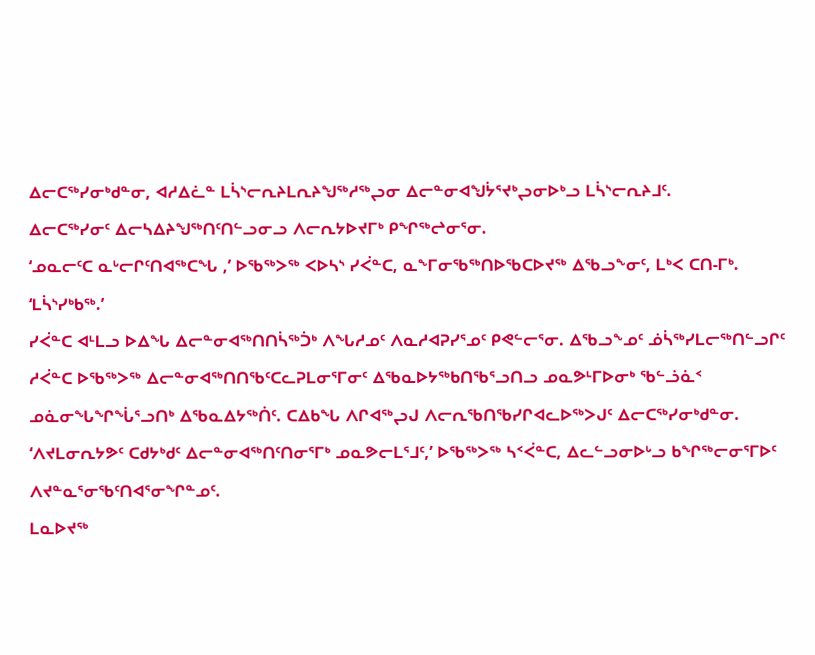ᐃᓕᑕᖅᓯᓂᒃᑯᓐᓂ, ᐊᓱᐃᓛᓐ ᒪᓵᔅᓕᕆᔨᒪᕆᔨᖑᖅᓱᖅᖢᓂ ᐃᓕᓐᓂᐊᖑᔮᕐᔪᒃᖢᓂᐅᒃᓗ ᒪᓵᔅᓕᕆᔨᒧᑦ.
ᐃᓕᑕᖅᓯᓂᑦ ᐃᓕᓴᐃᔨᖑᖅᑎᑦᑎᓪᓗᓂᓗ ᐱᓕᕆᔭᐅᔪᒥᒃ ᑭᖏᖅᖠᓂᕐᓂ.
‘ᓄᓇᓕᑦᑕ ᓇᒡᓕᒋᑦᑎᐊᖅᑕᖓ ,’ ᐅᖃᖅᐳᖅ ᐸᐅᓴᔅ ᓯᐹᓐᑕ, ᓇᖕᒥᓂᖃᖅᑎᐅᖃᑕᐅᔪᖅ ᐃᖃᓗᖕᓂᑦ, ᒪᒃᐸ ᑕᑎ-ᒥᒃ.
‘ᒪᓵᔅᓯᒃᑲᖅ.’
ᓯᐹᓐᑕ ᐊᒻᒪᓗ ᐅᐃᖓ ᐃᓕᓐᓂᐊᖅᑎᑎᓵᖅᑑᒃ ᐱᖓᓱᓄᑦ ᐱᓇᓱᐊᕈᓯᕐᓄᑦ ᑭᕙᓪᓕᕐᓂ. ᐃᖃᓗᖕᓄᑦ ᓅᓵᖅᓯᒪᓕᖅᑎᓪᓗᒋᑦ
ᓱᐹᓐᑕ ᐅᖃᖅᐳᖅ ᐃᓕᓐᓂᐊᖅᑎᑎᖃᑦᑕᓚᕈᒪᓂᕐᒥᓂᑦ ᐃᖃᓇᐅᔭᖅᑲᑎᖃᕐᓗᑎᓗ ᓄᓇᕗᒻᒥᐅᓂᒃ ᖃᓪᓘᓈᑉ
ᓄᓈᓂᖓᖏᖔᕐᓗᑎᒃ ᐃᖃᓇᐃᔭᖅᑏᑦ. ᑕᐃᑲᖓ ᐱᒋᐊᖅᖢᒍ ᐱᓕᕆᖃᑎᖃᓯᒋᐊᓚᐅᖅᐳᒍᑦ ᐃᓕᑕᖅᓯᓂᒃᑯᓐᓂ.
‘ᐱᔪᒪᓂᕆᔭᕗᑦ ᑕᑯᔭᒃᑯᑦ ᐃᓕᓐᓂᐊᖅᑎᑦᑎᓂᕐᒥᒃ ᓄᓇᕗᓕᒪᕐᒧᑦ,’ ᐅᖃᖅᐳᖅ ᓴᑉᐹᓐᑕ, ᐃᓚᓪᓗᓂᐅᒡᓗ ᑲᖏᖅᓕᓂᕐᒥᐅᑦ
ᐱᔪᓐᓇᕐᓂᖃᑦᑎᐊᕐᓂᖏᓐᓄᑦ.
ᒪᓇᐅᔪᖅ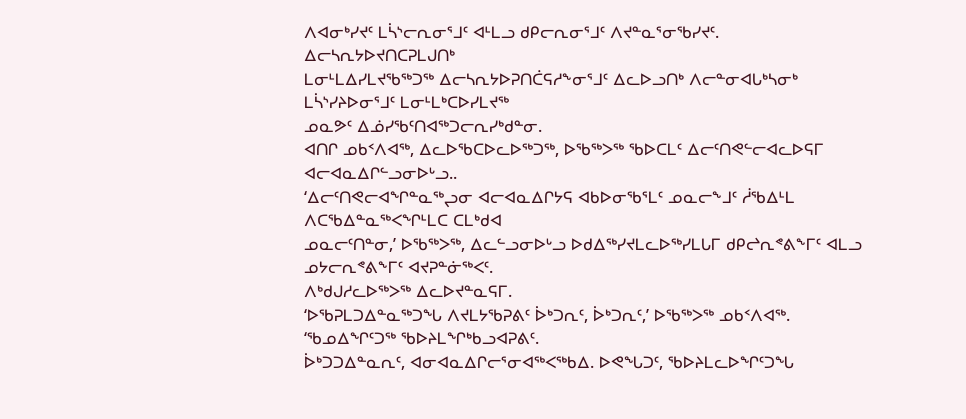ᐱᐊᓂᒃᓯᔪᑦ ᒪᓵᔅᓕᕆᓂᕐᒧᑦ ᐊᒻᒪᓗ ᑯᑭᓕᕆᓂᕐᒧᑦ ᐱᔪᓐᓇᕐᓂᖃᓯᔪᑦ. ᐃᓕᓴᕆᔭᐅᔪᑎᑕᕈᒪᒍᑎᒃ
ᒪᓂᒻᒪᐃᓯᒪᔪᖃᖅᑐᖅ ᐃᓕᓴᕆᔭᐅᕈᑎᑖᕋᓱᖕᓂᕐᒧᑦ ᐃᓚᐅᓗᑎᒃ ᐱᓕᓐᓂᐊᒐᒃᓴᓂᒃ ᒪᓵᔅᓯᔨᐅᓂᕐᒧᑦ ᒪᓂᒻᒪᒃᑕᐅᓯᒪᔪᖅ
ᓄᓇᕗᑦ ᐃᓅᓯᖃᑦᑎᐊᖅᑐᓕᕆᓯᒃᑯᓐᓂ.
ᐊᑎᒋ ᓄᑲᑉᐱᐊᖅ, ᐃᓚᐅᖃᑕᐅᓚᐅᖅᑐᖅ, ᐅᖃᖅᐳᖅ ᖃᐅᑕᒪᑦ ᐃᓕᑦᑎᕙᓪᓕᐊᓚᐅᕋᒥ ᐊᓕᐊᓇᐃᒋᓪᓗᓂᐅᒡᓗ..
‘ᐃᓕᑦᑎᕙᓕᐊᖏᓐᓇᖅᖢᓂ ᐊᓕᐊᓇᐃᒋᔭᕋ ᐊᑲᐅᓂᖃᕐᒪᑦ ᓄᓇᓕᖕᒧᑦ ᓲᖃᐃᒻᒪ ᐱᑕᖃᐃᓐᓇᖅᐸᖏᒻᒪᑕ ᑕᒪᒃᑯᐊ
ᓄᓇᓕᑦᑎᓐᓂ,’ ᐅᖃᖅᐳᖅ, ᐃᓚᓪᓗᓂᐅᒡᓗ ᐅᑯᐃᖅᓯᔪᒪᓚᐅᖅᓯᒪᒐᒥ ᑯᑭᖠᕆᕝᕕᖕᒥᑦ ᐊᒪᓗ ᓄᔭᓕᕆᕝᕕᖕᒥᑦ ᐊᔪᕈᓐᓃᖅᐸᑦ.
ᐱᒃᑯᒍᓱᓚᐅᖅᐳᖅ ᐃᓚᐅᔪᓐᓇᕋᒥ.
‘ᐅᖃᕈᒪᑐᐃᓐᓇᖅᑐᖓ ᐱᔪᒪᔭᖃᕈᕕᑦ ᐆᒃᑐᕆᑦ, ᐆᒃᑐᕆᑦ,’ ᐅᖃᖅᐳᖅ ᓄᑲᑉᐱᐊᖅ. ‘ᖃᓄᐃᖏᑦᑐᖅ ᖃᐅᔨᒪᖏᒃᑲᓗᐊᕈᕕᑦ.
ᐆᒃᑐᑐᐃᓐᓇᕆᑦ, ᐊᓂᐊᓇᐃᒋᓕᕐᓂᐊᖅᐸᖅᑲᐃ. ᐅᕙᖓᑐᑦ, ᖃᐅᔨᒪᓚᐅᖏᑦᑐᖓ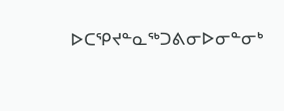ᐅᑕᕿᔪᓐᓇᖅᑐᕕᓂᐅᓂᓐᓂᒃ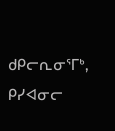ᑯᑭᓕᕆᓂᕐᒥᒃ, ᑭᓯᐊᓂᓕ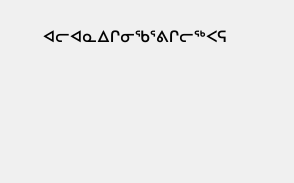ᐊᓕᐊᓇᐃᒋᓂᖃᕐᕕᒋᓕᖅᐸᕋ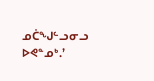ᓄᑖᖑᓪᓗᓂᓗ ᐅᕙᓐᓄᒃ.’